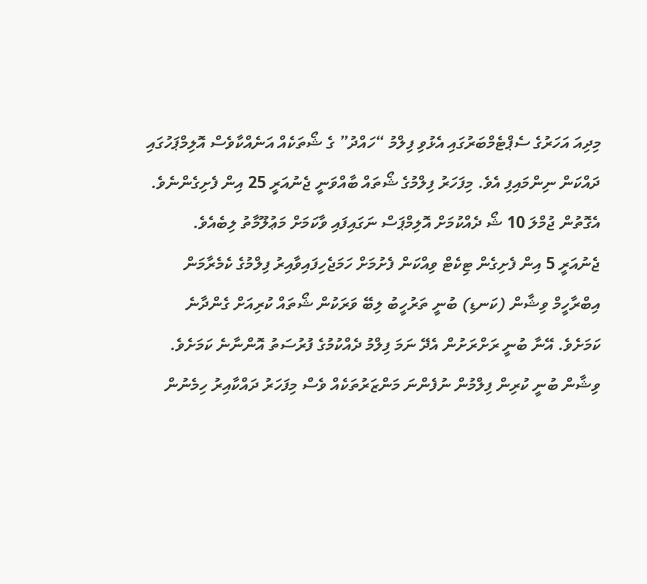މިދިއަ އަހަރުގެ ސެޕްޓެމްބަރުގައި އެޅުވި ފިލްމު “ހައްދު” ގެ ޝޯތަކެއް އަނެއްކާވެސް އޮލިމްޕަހުގައި ދައްކަން ނިންމައިފި އެވެ. މިފަހަރު ފިލްމުގެ ޝޯތައް ބާއްވަނީ ޖެނުއަރީ 25 އިން ފެށިގެންނެވެ. އެގޮތުން ޖުމްލަ 10 ޝޯ ދެއްކުމަށް އޮލިމްޕަސް ނަގައިފައި ވާކަމަށް މަޢުލޫމާތު ލިބެއެވެ.
ޖެނުއަރީ 5 އިން ފެށިގެން ޓިކެޓް ވިއްކަން ފެށުމަށް ހަމަޖެހިފައިވާއިރު ފިލްމުގެ ކެމެރާމަން އިބްރާހީމް ވިޝާން (ކަނޑި) ބުނީ ތަރުހީބު ލިބޭ ވަރަކުން ޝޯތައް ކުރިއަށް ގެންދާނެ ކަމަށެވެ. އޭނާ ބުނީ ރަށްރަށުން އެދޭ ނަމަ ފިލްމު ދެއްކުމުގެ ފުރުސަތު އޮންނާނެ ކަމަށެވެ.
ވިޝާން ބުނީ ކުރިން ފިލްމުން ނުފެންނަ މަންޒަރުތަކެއް ވެސް މިފަހަރު ދައްކާއިރު ހިމެނުން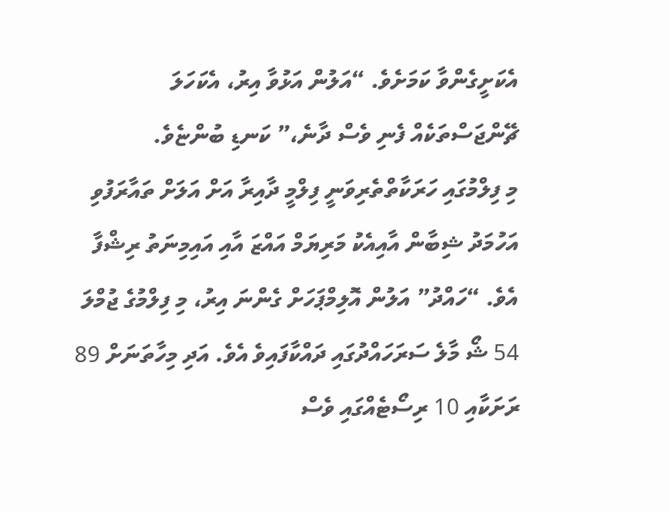އެކަށީގެންވާ ކަމަށެވެ. “އަލުން އަޅުވާ އިރު، އެކަހަލަ ޗޭންޖަސްތަކެއް ފެނި ވެސް ދާނެ،” ކަނޑި ބުންޏެވެ.
މި ފިލްމުގައި ހަރަކާތްތެރިވަނީ ފިލްމީ ދާއިރާ އަށް އަލަށް ތައާރަފުވި އަހުމަދު ޝިބާން އާއިއެކު މަރިޔަމް އައްޒަ އާއި އައިމިނަތު ރިޝްފާ އެވެ. “ހައްދު” އަލުން އޮލިމްޕަހަށް ގެންނަ އިރު، މި ފިލްމުގެ ޖުމްލަ 54 ޝޯ މާލެ ސަރަހައްދުގައި ދައްކާފައިވެ އެވެ. އަދި މިހާތަނަށް 89 ރަށަކާއި 10 ރިސޯޓެއްގައި ވެސް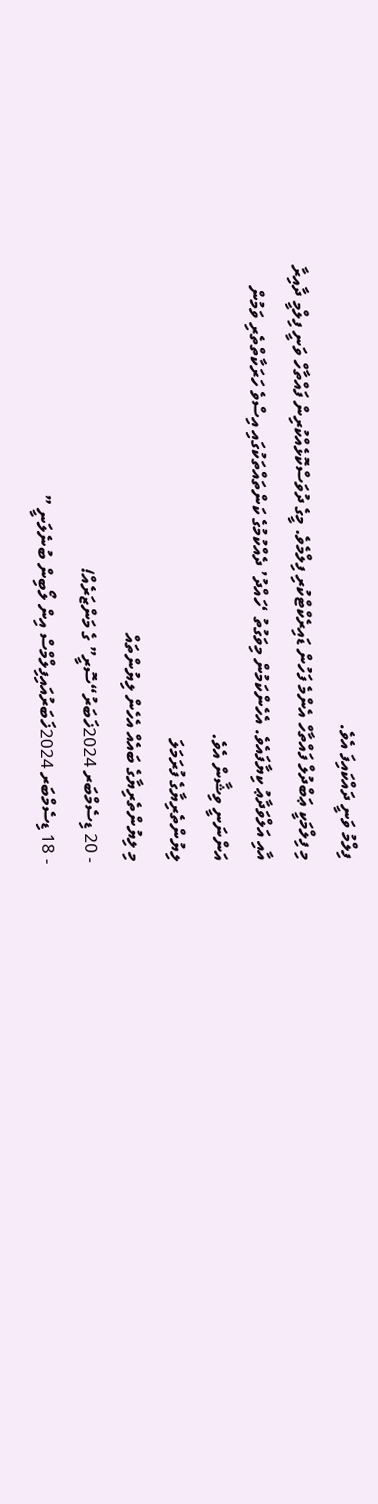ފިލްމު ވަނީ ދައްކައިފަ އެވެ.
މި ފިލްމަކީ ޢަބްދުލް ފައްތާހް އެންމެ ފަހުން ޑައިރެކްޓްކުރި ފިލްމެވެ. މީގެ ދުވަސްކޮޅެއްކުރިން ފައްތާހް ވަނީ ފިލްމީ ދާއިރާ އާއި އަލްވަދާޢު ކިޔާފައެވެ. އެހެންކަމުން މިވަގުތު ‘ހައްދު’ ދެއްކުމުގެ ކަންތައްތަކުގައި އިސްވެ ހަރަކާތްތެރި ވަމުން އަންނަނީ ވިޝާން އެވެ.
ލިޔުންތެރިޔާގެ ފުރަމަލަ
މި ލިޔުންތެރިޔާގެ ބައެއް އެހެން ލިޔުންތައް
- 20 ޑިސެމްބަރ 2024ޚަބަރު“ސޮރީ” ގެ މަންޒަރެއް!
- 18 ޑިސެމްބަރ 2024ޚަބަރުއައިފިލްމްސް އިން ލޯބިން ބުނެލަނީ ”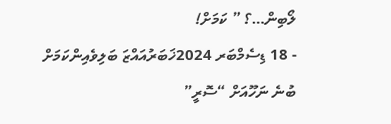ލޯބިން…؟ ” ކަމަށް!
- 18 ޑިސެމްބަރ 2024ޚަބަރުއައްޒަ ބަލިވެއިންކަމަށް ބުނެ ނަހޫއަށް “ސޮރީ”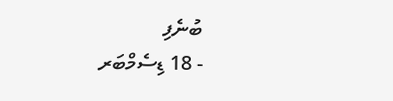ބުނެފި
- 18 ޑިސެމްބަރ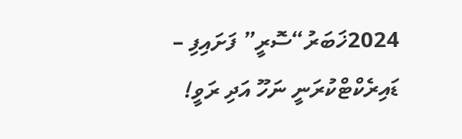2024ޚަބަރު“ސޮރީ” ފަށައިފި – ޑައިރެކްޓްކުރަނީ ނަހޫ އަދި ރަވީ!